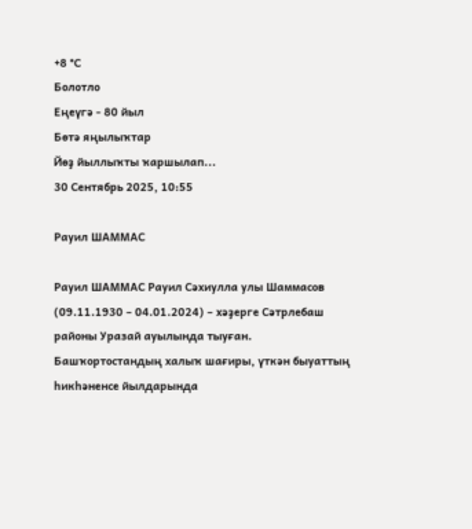+8 °С
Болотло
Еңеүгә - 80 йыл
Бөтә яңылыҡтар
Йөҙ йыллыҡты ҡаршылап...
30 Сентябрь 2025, 10:55

Рауил ШАММАС

Рауил ШАММАС Рауил Сәхиулла улы Шаммасов (09.11.1930 – 04.01.2024) – хәҙерге Сәтрлебаш районы Уразай ауылында тыуған. Башҡортостандың халыҡ шағиры, үткән быуаттың һикһәненсе йылдарында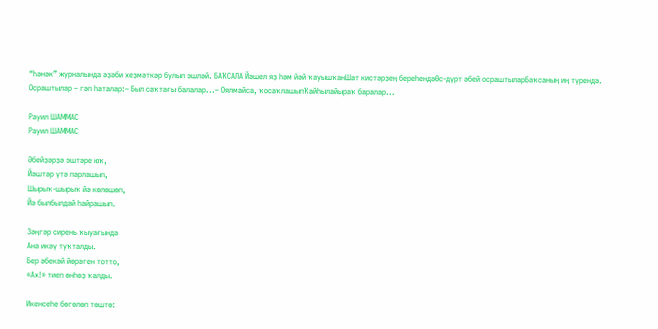“Һәнәк” журналында әҙәби хеҙмәткәр булып эшләй. БАҠСАЛА Йәшел яҙ һәм йәй ҡауышҡанШат кистәрҙең береһендәӨс-дүрт әбей осраштыларБаҡсаның иң түрендә. Осраштылар – гәп һаталар:– Был саҡтағы балалар...– Оялмайса, ҡосаҡлашыпҠайһылайыраҡ баралар...

Рауил ШАММАС
Рауил ШАММАС

Әбейҙәрҙә эштәре юҡ,
Йәштәр үтә парлашып,
Шырыҡ-шырыҡ йә көлөшөп,
Йә былбылдай һайрашып.

Зәңгәр сирень ҡыуағында
Ана икәү туҡталды.
Бер әбекәй йөрәген тотто,
«Ах!» тиеп өнһөҙ ҡалды.

Икенсеһе бөгөлөп төштө: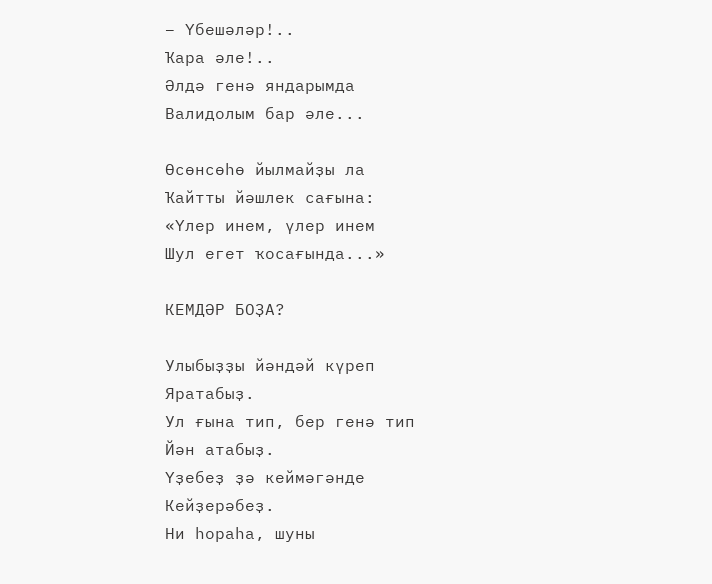– Үбешәләр!..
Ҡара әле!..
Әлдә генә яндарымда
Валидолым бар әле...

Өсөнсөһө йылмайҙы ла
Ҡайтты йәшлек сағына:
«Үлер инем, үлер инем
Шул егет ҡосағында...»

КЕМДӘР БОҘА?

Улыбыҙҙы йәндәй күреп
Яратабыҙ.
Ул ғына тип, бер генә тип
Йән атабыҙ.
Үҙебеҙ ҙә кеймәгәнде
Кейҙерәбеҙ.
Ни һораһа, шуны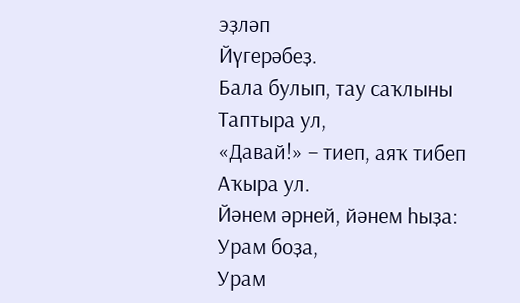эҙләп
Йүгерәбеҙ.
Бала булып, тау саҡлыны
Таптыра ул,
«Давай!» – тиеп, аяҡ тибеп
Аҡыра ул.
Йәнем әрней, йәнем һыҙа:
Урам боҙа,
Урам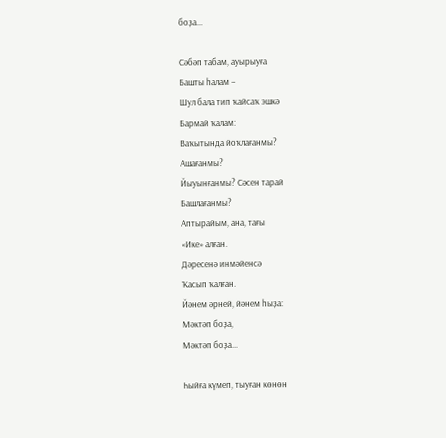боҙа...

Сәбәп табам, ауырыуға
Башты һалам –
Шул бала тип ҡайсаҡ эшкә
Бармай ҡалам:
Ваҡытында йоҡлағанмы?
Ашағанмы?
Йыуынғанмы? Сәсен тарай
Башлағанмы?
Аптырайым, ана, тағы
«Ике» алған.
Дәресенә инмәйенсә
Ҡасып ҡалған.
Йәнем әрней, йәнем һыҙа:
Мәктәп боҙа,
Мәктәп боҙа...

Һыйға күмеп, тыуған көнөн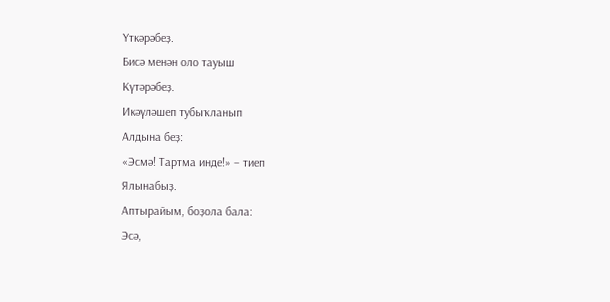Үткәрәбеҙ.
Бисә менән оло тауыш
Күтәрәбеҙ.
Икәүләшеп тубыҡланып
Алдына беҙ:
«Эсмә! Тартма инде!» – тиеп
Ялынабыҙ.
Аптырайым, боҙола бала:
Эсә,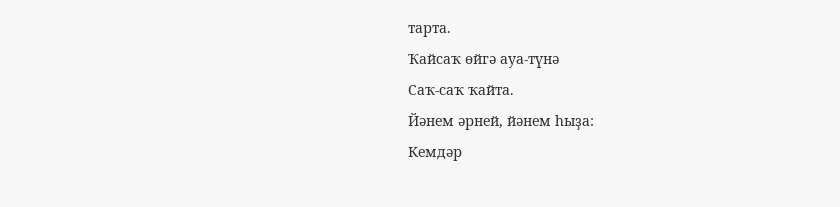тарта.
Ҡайсаҡ өйгә ауа-түнә
Саҡ-саҡ ҡайта.
Йәнем әрней, йәнем һыҙа:
Кемдәр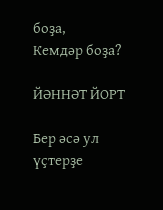боҙа,
Кемдәр боҙа?

ЙӘННӘТ ЙОРТ

Бер әсә ул үҫтерҙе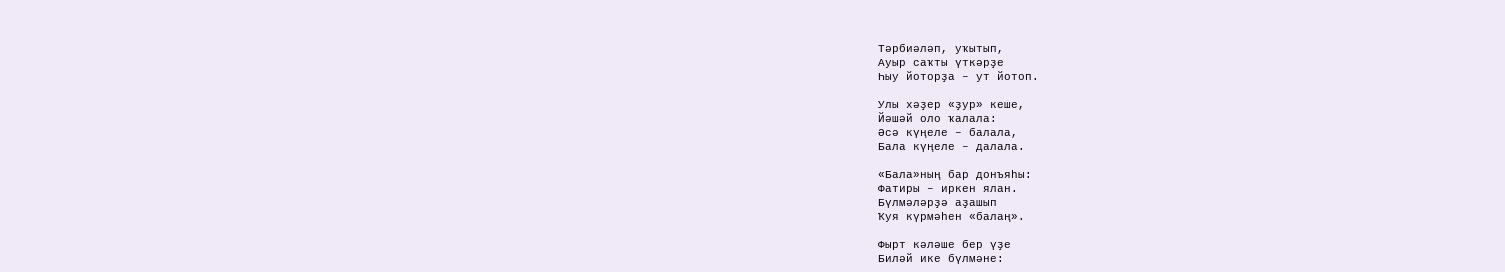Тәрбиәләп, уҡытып,
Ауыр саҡты үткәрҙе
Һыу йоторҙа – ут йотоп.

Улы хәҙер «ҙур» кеше,
Йәшәй оло ҡалала:
Әсә күңеле – балала,
Бала күңеле – далала.

«Бала»ның бар донъяһы:
Фатиры – иркен ялан.
Бүлмәләрҙә аҙашып
Ҡуя күрмәһен «балаң».

Фырт кәләше бер үҙе
Биләй ике бүлмәне: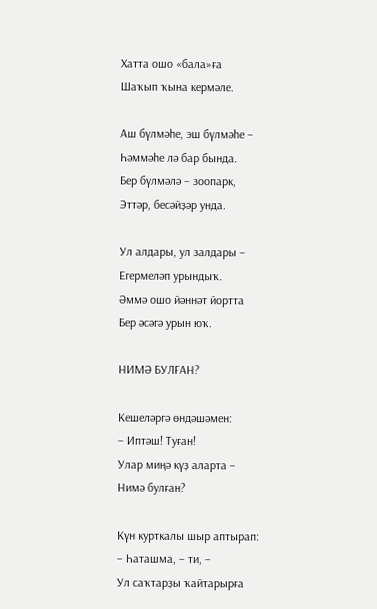Хатта ошо «бала»ға
Шаҡып ҡына кермәле.

Аш бүлмәһе, эш бүлмәһе –
Һәммәһе лә бар бында.
Бер бүлмәлә – зоопарк,
Эттәр, бесәйҙәр унда.

Ул алдары, ул залдары –
Егермеләп урындыҡ.
Әммә ошо йәннәт йортта
Бер әсәгә урын юҡ.

НИМӘ БУЛҒАН?

Кешеләргә өндәшәмен:
– Иптәш! Туған!
Улар миңә күҙ аларта –
Нимә булған?

Күн курткалы шыр аптырап:
– Һаташма, – ти, –
Ул саҡтарҙы ҡайтарырға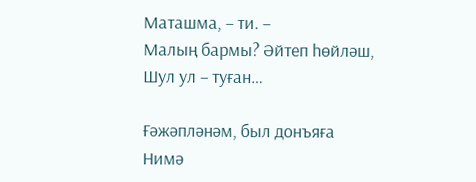Маташма, – ти. –
Малың бармы? Әйтеп һөйләш,
Шул ул – туған…

Ғәжәпләнәм, был донъяға
Нимә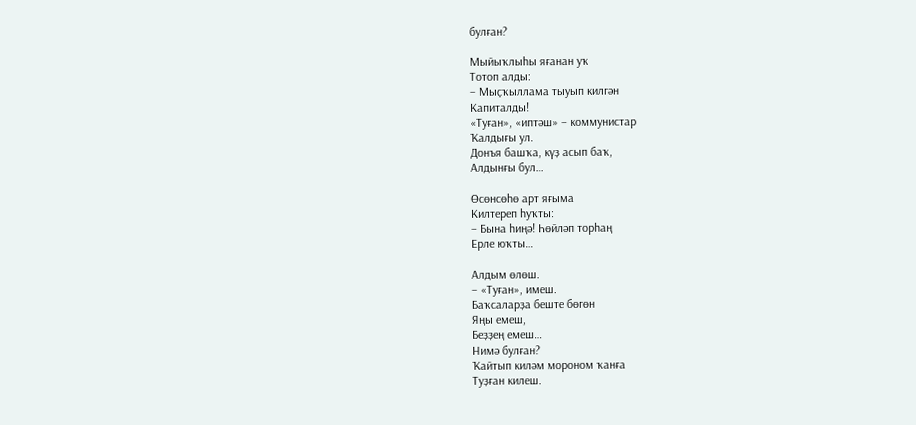булған?

Мыйыҡлыһы яғанан уҡ
Тотоп алды:
– Мыҫҡыллама тыуып килгән
Капиталды!
«Туған», «иптәш» – коммунистар
Ҡалдығы ул.
Донъя башҡа, күҙ асып баҡ,
Алдынғы бул…

Өсөнсөһө арт яғыма
Килтереп һуҡты:
– Бына һиңә! Һөйләп торһаң
Ерле юҡты…

Алдым өлөш.
– «Туған», имеш.
Баҡсаларҙа беште бөгөн
Яңы емеш,
Беҙҙең емеш…
Нимә булған?
Ҡайтып киләм мороном ҡанға
Туҙған килеш.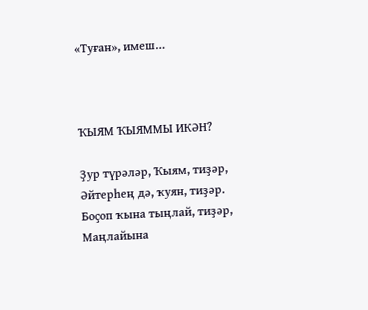«Туған», имеш…



ҠЫЯМ ҠЫЯММЫ ИКӘН?

Ҙур түрәләр, Ҡыям, тиҙәр,
Әйтерһең дә, ҡуян, тиҙәр.
Боҫоп ҡына тыңлай, тиҙәр,
Маңлайына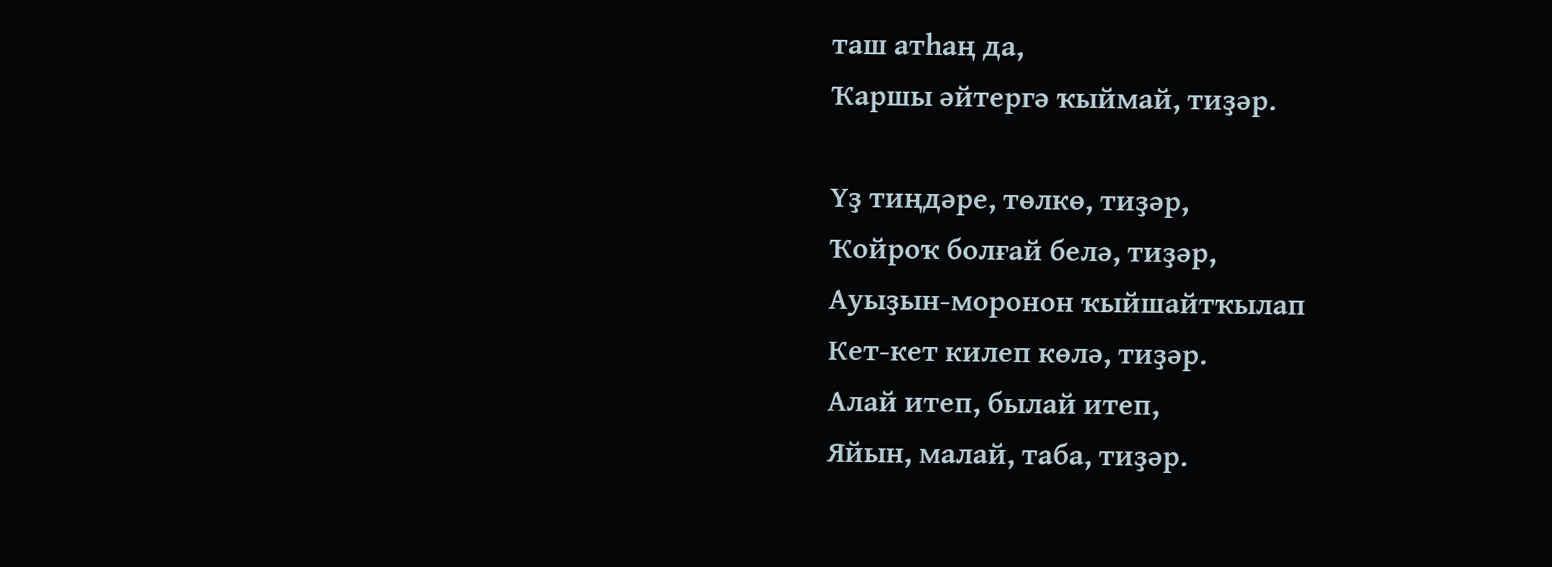таш атһаң да,
Ҡаршы әйтергә ҡыймай, тиҙәр.

Үҙ тиңдәре, төлкө, тиҙәр,
Ҡойроҡ болғай белә, тиҙәр,
Ауыҙын-моронон ҡыйшайтҡылап
Кет-кет килеп көлә, тиҙәр.
Алай итеп, былай итеп,
Яйын, малай, таба, тиҙәр.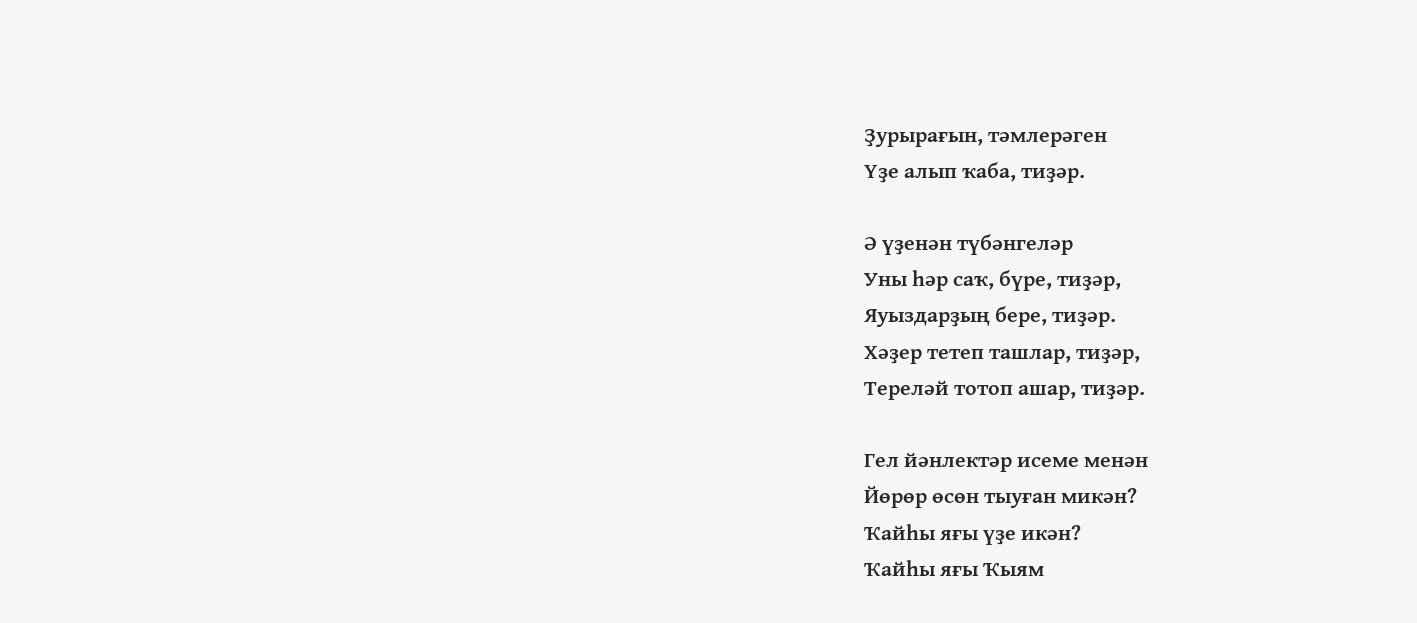Ҙурырағын, тәмлерәген
Үҙе алып ҡаба, тиҙәр.

Ә үҙенән түбәнгеләр
Уны һәр саҡ, бүре, тиҙәр,
Яуыздарҙың бере, тиҙәр.
Хәҙер тетеп ташлар, тиҙәр,
Тереләй тотоп ашар, тиҙәр.

Гел йәнлектәр исеме менән
Йөрөр өсөн тыуған микән?
Ҡайһы яғы үҙе икән?
Ҡайһы яғы Ҡыям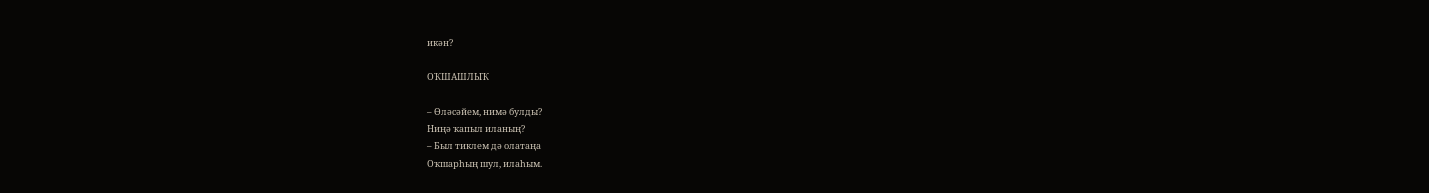икән?

ОҠШАШЛЫҠ

– Өләсәйем, нимә булды?
Ниңә ҡапыл иланың?
– Был тиклем дә олатаңа
Оҡшарһың шул, илаһым.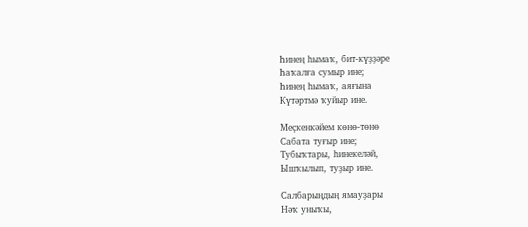Һинең һымаҡ, бит-күҙҙәре
Һаҡалға сумыр ине;
Һинең һымаҡ, аяғына
Күтәртмә ҡуйыр ине.

Меҫкенкәйем көнө-төнө
Сабата туғыр ине;
Тубыҡтары, һинекеләй,
Ышҡылып, туҙыр ине.

Салбарыңдың ямауҙары
Нәҡ уныҡы,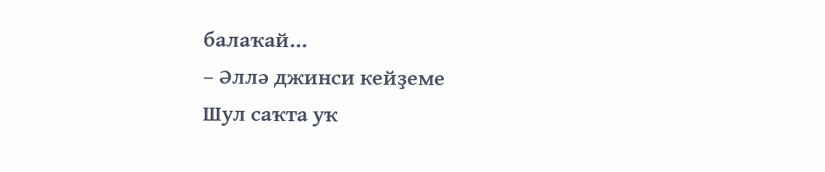балаҡай...
– Әллә джинси кейҙеме
Шул саҡта уҡ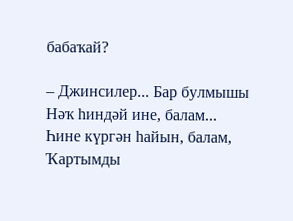бабаҡай?

– Джинсилер... Бар булмышы
Нәҡ һиндәй ине, балам...
Һине күргән һайын, балам,
Ҡартымды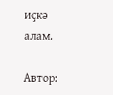иҫкә алам.

Автор: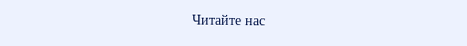Читайте нас